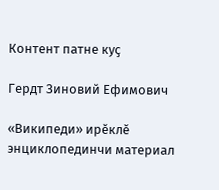Контент патне куҫ

Гердт Зиновий Ефимович

«Википеди» ирĕклĕ энциклопединчи материал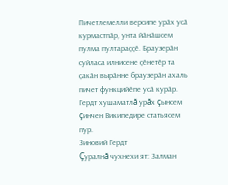Пичетлемелли версипе урӑх усӑ курмастпӑр, унта йӑнӑшсем пулма пултараҫҫӗ. Браузерӑн суйласа илнисене ҫӗнетӗр та ҫакӑн вырӑнне браузерӑн ахаль пичет функцийӗпе усӑ курӑр.
Гердт хушаматлă урăх çынсем çинчен Википедире статьясем пур.
Зиновий Гердт
Çуралнă чухнехи ят: Залман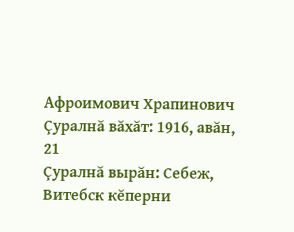Афроимович Храпинович
Çуралнă вăхăт: 1916, авăн, 21
Çуралнă вырăн: Себеж, Витебск кĕперни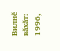Вилнĕ вăхăт: 1996,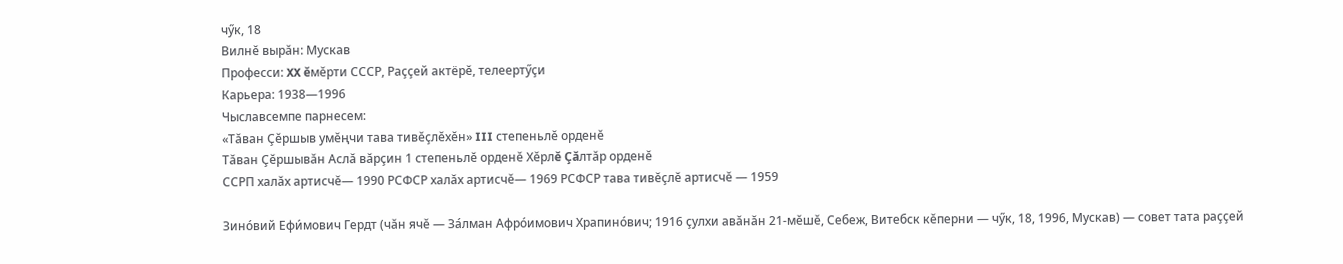чӳк, 18
Вилнĕ вырăн: Мускав
Професси: XX ĕмĕрти СССР, Раççей актёрĕ, телеертӳçи
Карьера: 1938—1996
Чыславсемпе парнесем:
«Тăван Çĕршыв умĕңчи тава тивĕçлĕхĕн» III степеньлĕ орденĕ
Тăван Çĕршывăн Аслă вăрçин 1 степеньлĕ орденĕ Хĕрлĕ Çăлтăр орденĕ
ССРП халăх артисчĕ— 1990 РСФСР халăх артисчĕ— 1969 РСФСР тава тивĕçлĕ артисчĕ — 1959

Зино́вий Ефи́мович Гердт (чăн ячĕ — За́лман Афро́имович Храпино́вич; 1916 çулхи авăнăн 21-мĕшĕ, Себеж, Витебск кĕперни — чӳк, 18, 1996, Мускав) — совет тата раççей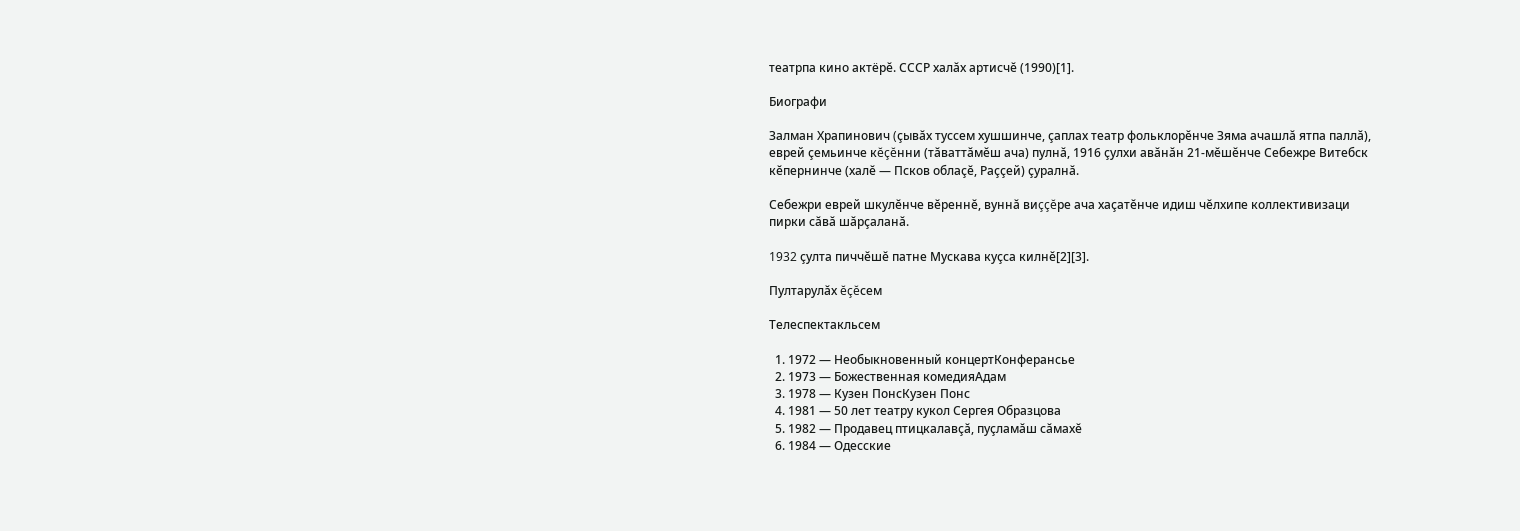театрпа кино актёрĕ. СССР халăх артисчĕ (1990)[1].

Биографи

Залман Храпинович (çывăх туссем хушшинче, çаплах театр фольклорĕнче Зяма ачашлă ятпа паллă), еврей çемьинче кĕçĕнни (тăваттăмĕш ача) пулнă, 1916 çулхи авăнăн 21-мĕшĕнче Себежре Витебск кĕпернинче (халĕ — Псков облаçĕ, Раççей) çуралнă.

Себежри еврей шкулĕнче вĕреннĕ, вуннă виççĕре ача хаçатĕнче идиш чĕлхипе коллективизаци пирки сăвă шăрçаланă.

1932 çулта пиччĕшĕ патне Мускава куçса килнĕ[2][3].

Пултарулăх ĕçĕсем

Телеспектакльсем

  1. 1972 — Необыкновенный концертКонферансье
  2. 1973 — Божественная комедияАдам
  3. 1978 — Кузен ПонсКузен Понс
  4. 1981 — 50 лет театру кукол Сергея Образцова
  5. 1982 — Продавец птицкалавçă, пуçламăш сăмахĕ
  6. 1984 — Одесские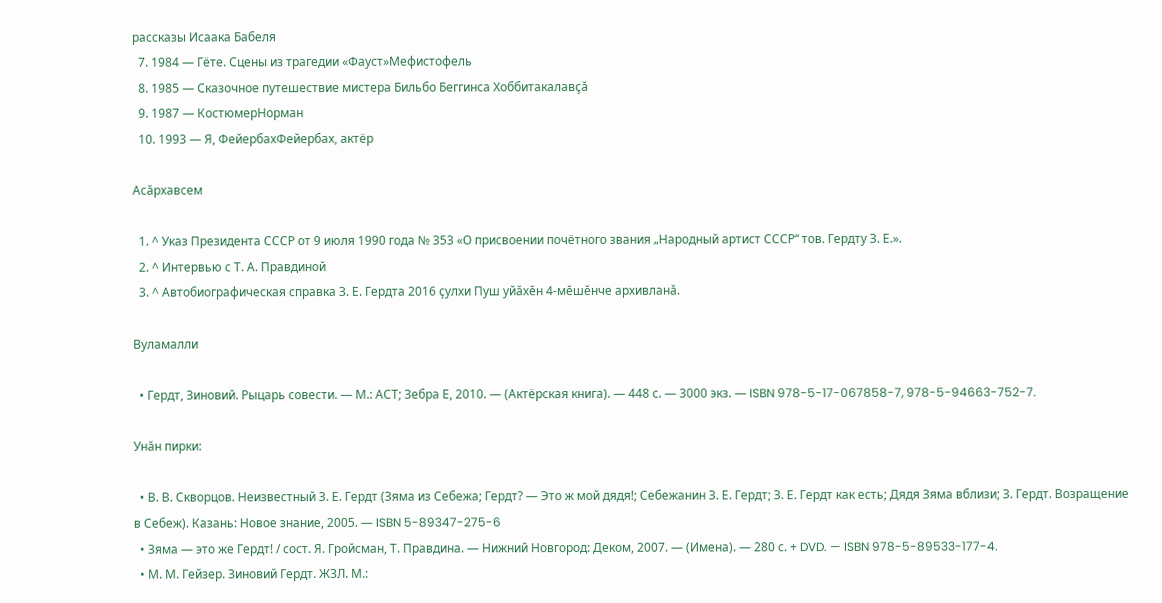рассказы Исаака Бабеля
  7. 1984 — Гёте. Сцены из трагедии «Фауст»Мефистофель
  8. 1985 — Сказочное путешествие мистера Бильбо Беггинса Хоббитакалавçă
  9. 1987 — КостюмерНорман
  10. 1993 — Я, ФейербахФейербах, актёр

Асăрхавсем

  1. ^ Указ Президента СССР от 9 июля 1990 года № 353 «О присвоении почётного звания „Народный артист СССР“ тов. Гердту З. Е.».
  2. ^ Интервью с Т. А. Правдиной
  3. ^ Автобиографическая справка З. Е. Гердта 2016 ҫулхи Пуш уйӑхӗн 4-мӗшӗнче архивланӑ.

Вуламалли

  • Гердт, Зиновий. Рыцарь совести. — М.: АСТ; Зебра Е, 2010. — (Актёрская книга). — 448 с. — 3000 экз. — ISBN 978-5-17-067858-7, 978-5-94663-752-7.

Унăн пирки:

  • В. В. Скворцов. Неизвестный З. Е. Гердт (Зяма из Себежа; Гердт? — Это ж мой дядя!; Себежанин З. Е. Гердт; З. Е. Гердт как есть; Дядя Зяма вблизи; З. Гердт. Возращение в Себеж). Казань: Новое знание, 2005. — ISBN 5-89347-275-6
  • Зяма — это же Гердт! / сост. Я. Гройсман, Т. Правдина. — Нижний Новгород: Деком, 2007. — (Имена). — 280 с. + DVD. — ISBN 978-5-89533-177-4.
  • М. М. Гейзер. Зиновий Гердт. ЖЗЛ. М.: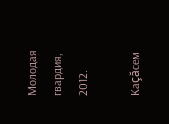Молодая гвардия, 2012.

Каçăсем